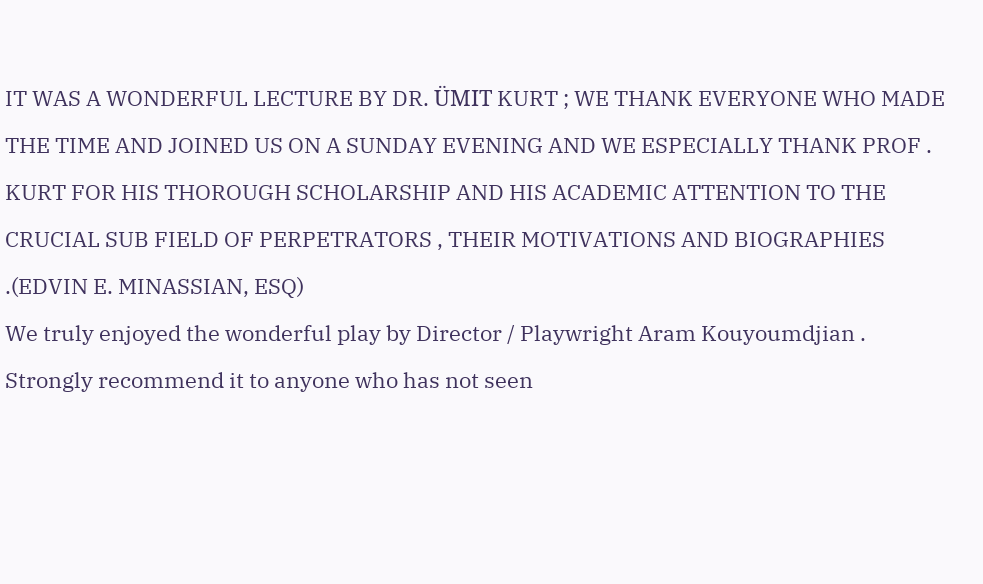IT WAS A WONDERFUL LECTURE BY DR. ÜMIT KURT ; WE THANK EVERYONE WHO MADE THE TIME AND JOINED US ON A SUNDAY EVENING AND WE ESPECIALLY THANK PROF . KURT FOR HIS THOROUGH SCHOLARSHIP AND HIS ACADEMIC ATTENTION TO THE CRUCIAL SUB FIELD OF PERPETRATORS , THEIR MOTIVATIONS AND BIOGRAPHIES .(EDVIN E. MINASSIAN, ESQ)
We truly enjoyed the wonderful play by Director / Playwright Aram Kouyoumdjian . Strongly recommend it to anyone who has not seen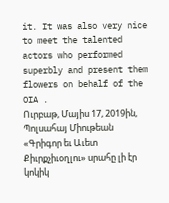it. It was also very nice to meet the talented actors who performed superbly and present them flowers on behalf of the OIA .
Ուրբաթ, Մայիս 17, 2019ին, Պոլսահայ Միութեան «Գրիգոր եւ Աւետ Քիւրքչիւօղլու» սրահը լի էր կոկիկ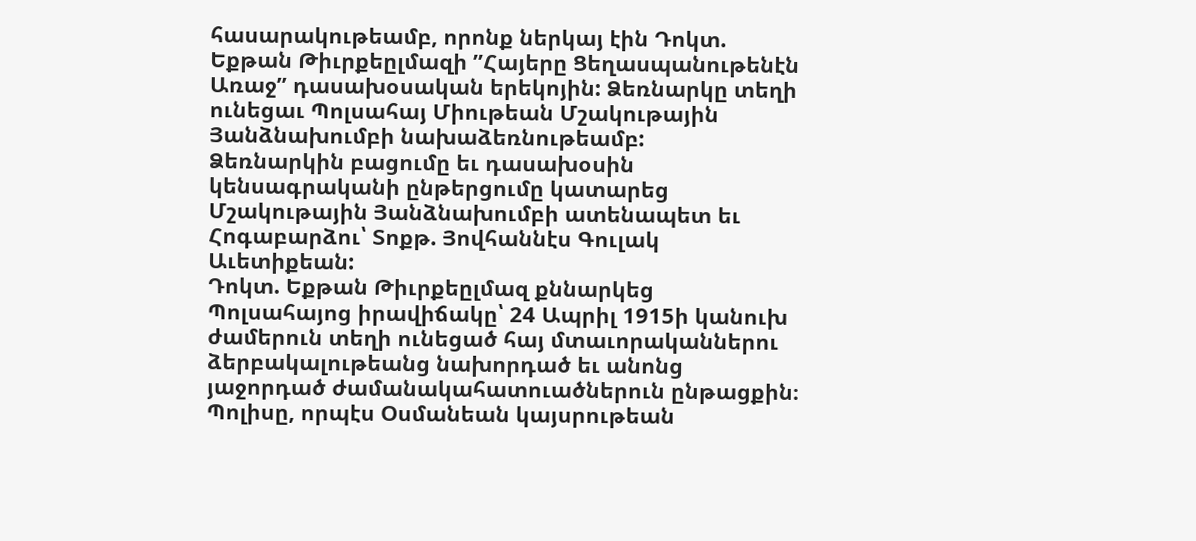հասարակութեամբ, որոնք ներկայ էին Դոկտ. Եքթան Թիւրքեըլմազի ”Հայերը Ցեղասպանութենէն Առաջ” դասախօսական երեկոյին: Ձեռնարկը տեղի ունեցաւ Պոլսահայ Միութեան Մշակութային Յանձնախումբի նախաձեռնութեամբ:
Ձեռնարկին բացումը եւ դասախօսին կենսագրականի ընթերցումը կատարեց Մշակութային Յանձնախումբի ատենապետ եւ Հոգաբարձու՝ Տոքթ. Յովհաննէս Գուլակ Աւետիքեան:
Դոկտ. Եքթան Թիւրքեըլմազ քննարկեց Պոլսահայոց իրավիճակը՝ 24 Ապրիլ 1915ի կանուխ ժամերուն տեղի ունեցած հայ մտաւորականներու ձերբակալութեանց նախորդած եւ անոնց յաջորդած ժամանակահատուածներուն ընթացքին։
Պոլիսը, որպէս Օսմանեան կայսրութեան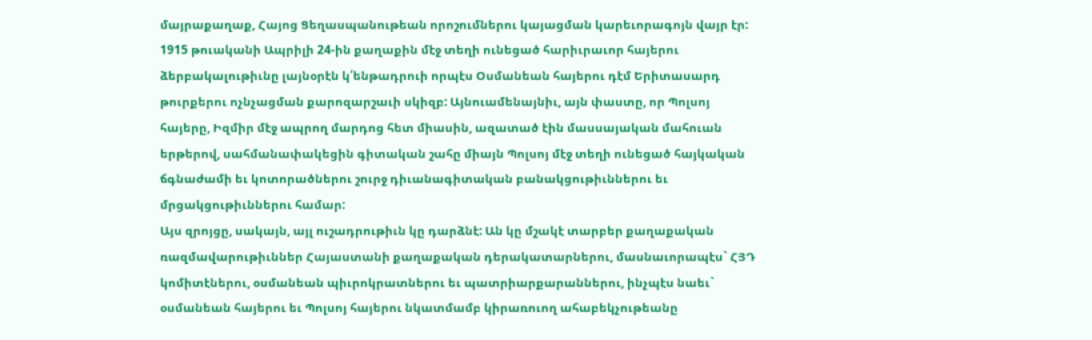մայրաքաղաք, Հայոց Ցեղասպանութեան որոշումներու կայացման կարեւորագոյն վայր էր: 1915 թուականի Ապրիլի 24-ին քաղաքին մէջ տեղի ունեցած հարիւրաւոր հայերու ձերբակալութիւնը լայնօրէն կ՛ենթադրուի որպէս Օսմանեան հայերու դէմ Երիտասարդ թուրքերու ոչնչացման քարոզարշաւի սկիզբ: Այնուամենայնիւ, այն փաստը, որ Պոլսոյ հայերը, Իզմիր մէջ ապրող մարդոց հետ միասին, ազատած էին մասսայական մահուան երթերով, սահմանափակեցին գիտական շահը միայն Պոլսոյ մէջ տեղի ունեցած հայկական ճգնաժամի եւ կոտորածներու շուրջ դիւանագիտական բանակցութիւններու եւ մրցակցութիւններու համար:
Այս զրոյցը, սակայն, այլ ուշադրութիւն կը դարձնէ: Ան կը մշակէ տարբեր քաղաքական ռազմավարութիւններ Հայաստանի քաղաքական դերակատարներու, մասնաւորապէս` ՀՅԴ կոմիտէներու, օսմանեան պիւրոկրատներու եւ պատրիարքարաններու, ինչպէս նաեւ` օսմանեան հայերու եւ Պոլսոյ հայերու նկատմամբ կիրառուող ահաբեկչութեանը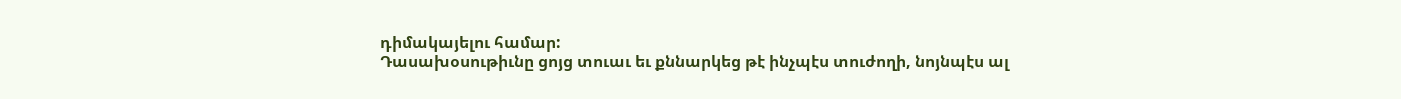դիմակայելու համար:
Դասախօսութիւնը ցոյց տուաւ եւ քննարկեց թէ ինչպէս տուժողի, նոյնպէս ալ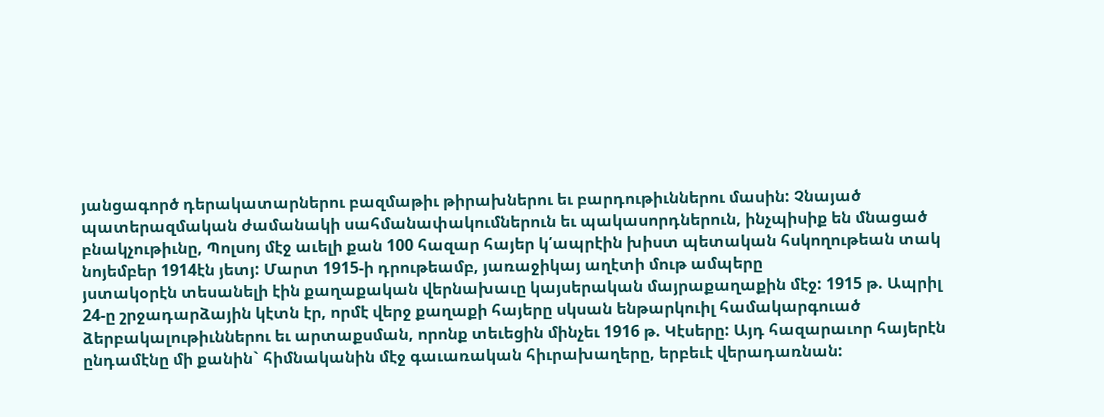յանցագործ դերակատարներու բազմաթիւ թիրախներու եւ բարդութիւններու մասին: Չնայած պատերազմական ժամանակի սահմանափակումներուն եւ պակասորդներուն, ինչպիսիք են մնացած բնակչութիւնը, Պոլսոյ մէջ աւելի քան 100 հազար հայեր կ՛ապրէին խիստ պետական հսկողութեան տակ նոյեմբեր 1914էն յետյ: Մարտ 1915-ի դրութեամբ, յառաջիկայ աղէտի մութ ամպերը
յստակօրէն տեսանելի էին քաղաքական վերնախաւը կայսերական մայրաքաղաքին մէջ: 1915 թ. Ապրիլ 24-ը շրջադարձային կէտն էր, որմէ վերջ քաղաքի հայերը սկսան ենթարկուիլ համակարգուած ձերբակալութիւններու եւ արտաքսման, որոնք տեւեցին մինչեւ 1916 թ. Կէսերը: Այդ հազարաւոր հայերէն ընդամէնը մի քանին` հիմնականին մէջ գաւառական հիւրախաղերը, երբեւէ վերադառնան: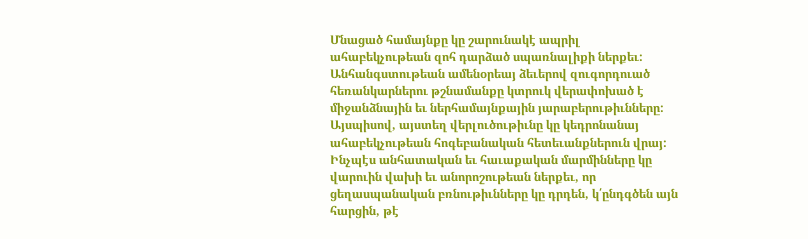Մնացած համայնքը կը շարունակէ ապրիլ ահաբեկչութեան զոհ դարձած սպառնալիքի ներքեւ: Անհանգստութեան ամենօրեայ ձեւերով զուգորդուած հեռանկարներու թշնամանքը կտրուկ վերափոխած է միջանձնային եւ ներհամայնքային յարաբերութիւնները: Այսպիսով, այստեղ վերլուծութիւնը կը կեդրոնանայ ահաբեկչութեան հոգեբանական հետեւանքներուն վրայ: Ինչպէս անհատական եւ հաւաքական մարմինները կը վարուին վախի եւ անորոշութեան ներքեւ, որ ցեղասպանական բռնութիւնները կը դրդեն, կ՛ընդգծեն այն հարցին, թէ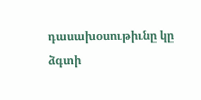դասախօսութիւնը կը ձգտի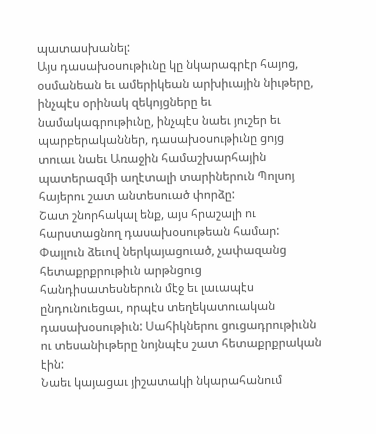պատասխանել:
Այս դասախօսութիւնը կը նկարագրէր հայոց, օսմանեան եւ ամերիկեան արխիւային նիւթերը, ինչպէս օրինակ զեկոյցները եւ նամակագրութիւնը, ինչպէս նաեւ յուշեր եւ պարբերականներ, դասախօսութիւնը ցոյց տուաւ նաեւ Առաջին համաշխարհային պատերազմի աղէտալի տարիներուն Պոլսոյ հայերու շատ անտեսուած փորձը:
Շատ շնորհակալ ենք, այս հրաշալի ու հարստացնող դասախօսութեան համար: Փայլուն ձեւով ներկայացուած, չափազանց հետաքրքրութիւն արթնցուց հանդիսատեսներուն մէջ եւ լաւապէս ընդունուեցաւ, որպէս տեղեկատուական դասախօսութիւն: Սահիկներու ցուցադրութիւնն ու տեսանիւթերը նոյնպէս շատ հետաքրքրական էին:
Նաեւ կայացաւ յիշատակի նկարահանում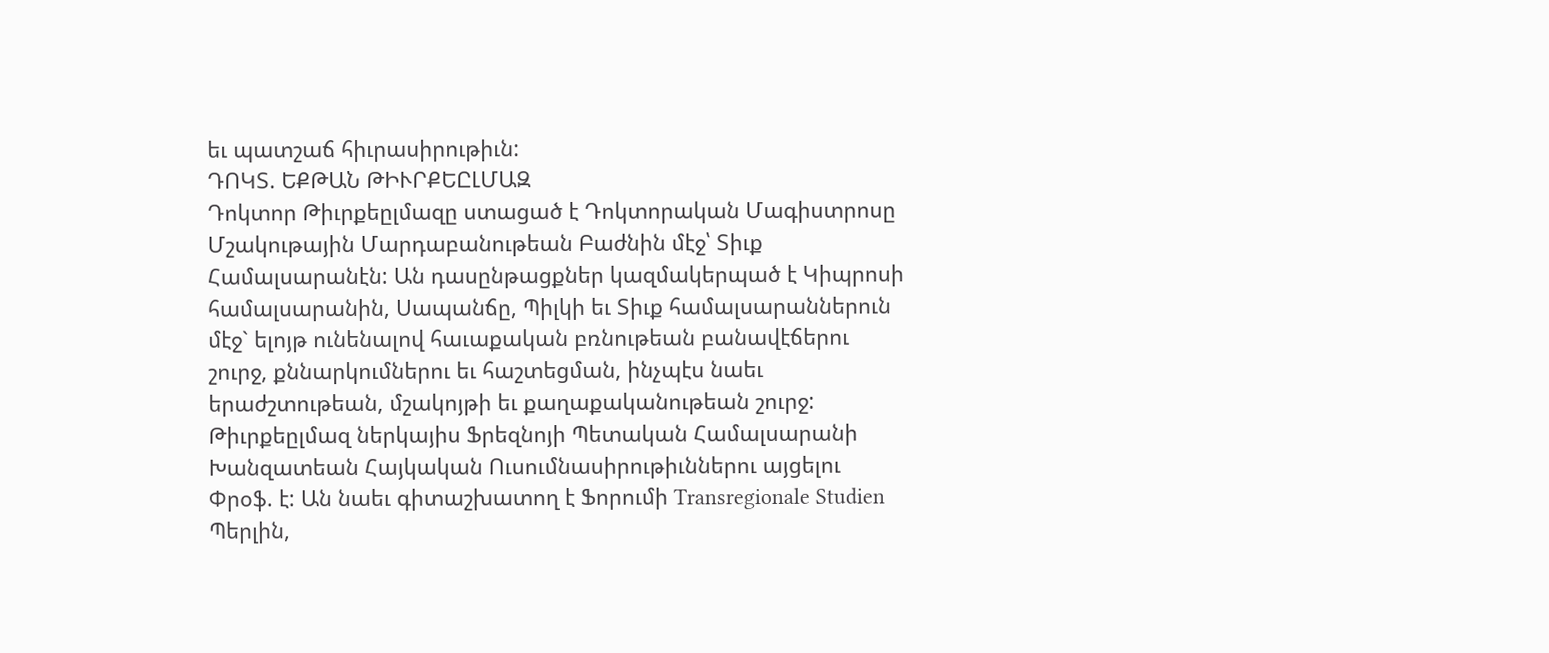եւ պատշաճ հիւրասիրութիւն:
ԴՈԿՏ. ԵՔԹԱՆ ԹԻՒՐՔԵԸԼՄԱԶ
Դոկտոր Թիւրքեըլմազը ստացած է Դոկտորական Մագիստրոսը Մշակութային Մարդաբանութեան Բաժնին մէջ՝ Տիւք Համալսարանէն: Ան դասընթացքներ կազմակերպած է Կիպրոսի համալսարանին, Սապանճը, Պիլկի եւ Տիւք համալսարաններուն մէջ` ելոյթ ունենալով հաւաքական բռնութեան բանավէճերու շուրջ, քննարկումներու եւ հաշտեցման, ինչպէս նաեւ երաժշտութեան, մշակոյթի եւ քաղաքականութեան շուրջ: Թիւրքեըլմազ ներկայիս Ֆրեզնոյի Պետական Համալսարանի Խանզատեան Հայկական Ուսումնասիրութիւններու այցելու Փրօֆ. է: Ան նաեւ գիտաշխատող է Ֆորումի Transregionale Studien Պերլին,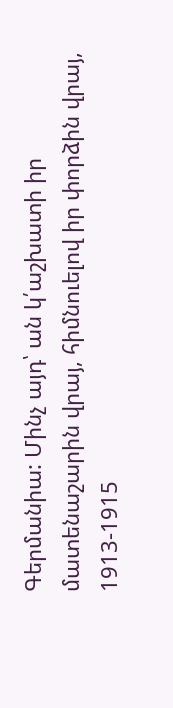Գերմանիա: Մինչ այդ՝ ան կ՛աշխատի իր մատենաշարին վրայ, հիմնուելով իր փորձին վրայ,
1913-1915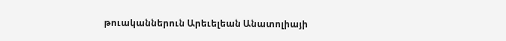թուականներուն Արեւելեան Անատոլիայի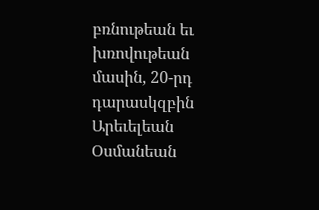բռնութեան եւ խռովութեան մասին, 20-րդ դարասկզբին Արեւելեան Օսմանեան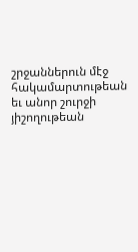շրջաններուն մէջ հակամարտութեան եւ անոր շուրջի յիշողութեան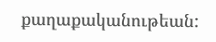քաղաքականութեան: